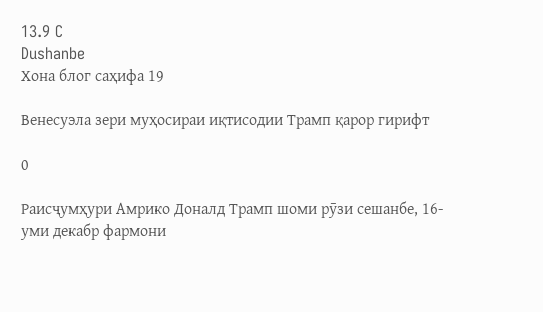13.9 C
Dushanbe
Хона блог саҳифа 19

Венесуэла зери муҳосираи иқтисодии Трамп қарор гирифт

0

Раисҷумҳури Амрико Доналд Трамп шоми рӯзи сешанбе, 16-уми декабр фармони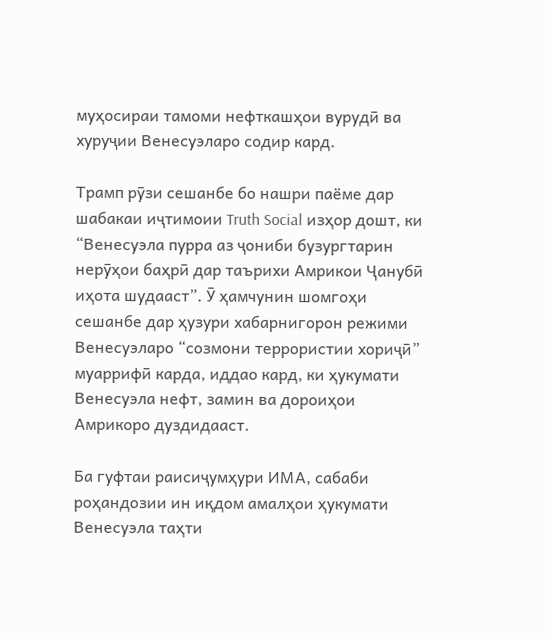муҳосираи тамоми нефткашҳои вурудӣ ва хуруҷии Венесуэларо содир кард.

Трамп рӯзи сешанбе бо нашри паёме дар шабакаи иҷтимоии Truth Social изҳор дошт, ки “Венесуэла пурра аз ҷониби бузургтарин нерӯҳои баҳрӣ дар таърихи Амрикои Ҷанубӣ иҳота шудааст”. Ӯ ҳамчунин шомгоҳи сешанбе дар ҳузури хабарнигорон режими Венесуэларо “созмони террористии хориҷӣ” муаррифӣ карда, иддао кард, ки ҳукумати Венесуэла нефт, замин ва дороиҳои Амрикоро дуздидааст.

Ба гуфтаи раисиҷумҳури ИМА, сабаби роҳандозии ин иқдом амалҳои ҳукумати Венесуэла таҳти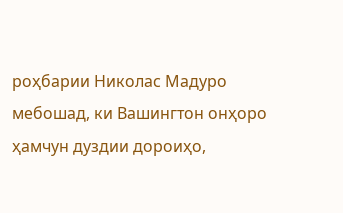роҳбарии Николас Мадуро мебошад, ки Вашингтон онҳоро ҳамчун дуздии дороиҳо,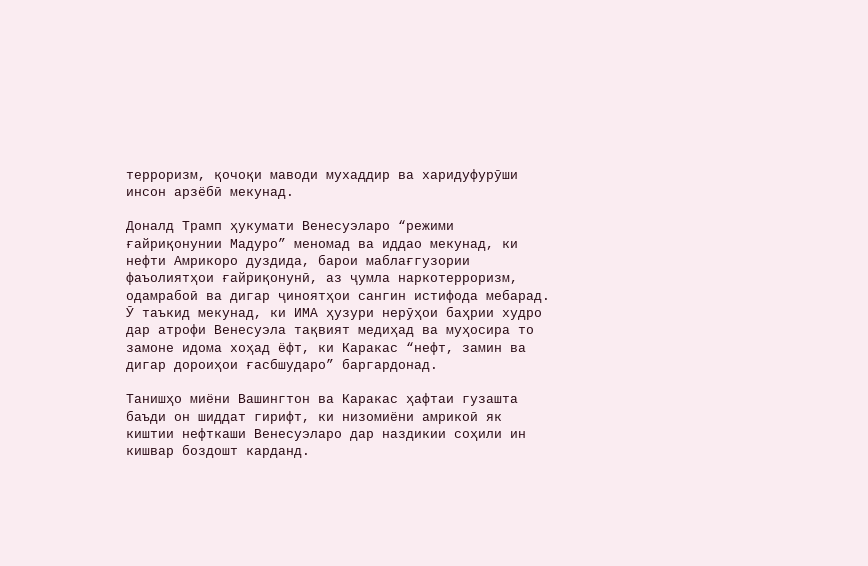терроризм, қочоқи маводи мухаддир ва харидуфурӯши инсон арзёбӣ мекунад.

Доналд Трамп ҳукумати Венесуэларо “режими ғайриқонунии Мадуро” меномад ва иддао мекунад, ки нефти Амрикоро дуздида, барои маблағгузории фаъолиятҳои ғайриқонунӣ, аз ҷумла наркотерроризм, одамрабоӣ ва дигар ҷиноятҳои сангин истифода мебарад. Ӯ таъкид мекунад, ки ИМА ҳузури нерӯҳои баҳрии худро дар атрофи Венесуэла тақвият медиҳад ва муҳосира то замоне идома хоҳад ёфт, ки Каракас “нефт, замин ва дигар дороиҳои ғасбшударо” баргардонад.

Танишҳо миёни Вашингтон ва Каракас ҳафтаи гузашта баъди он шиддат гирифт, ки низомиёни амрикоӣ як киштии нефткаши Венесуэларо дар наздикии соҳили ин кишвар боздошт карданд.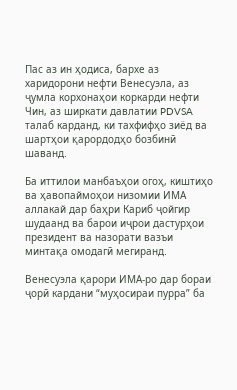Пас аз ин ҳодиса, бархе аз харидорони нефти Венесуэла, аз ҷумла корхонаҳои коркарди нефти Чин, аз ширкати давлатии PDVSA талаб карданд, ки тахфифҳо зиёд ва шартҳои қарордодҳо бозбинӣ шаванд.

Ба иттилои манбаъҳои огоҳ, киштиҳо ва ҳавопаймоҳои низомии ИМА аллакай дар баҳри Кариб ҷойгир шудаанд ва барои иҷрои дастурҳои президент ва назорати вазъи минтақа омодагӣ мегиранд.

Венесуэла қарори ИМА-ро дар бораи ҷорӣ кардани “муҳосираи пурра” ба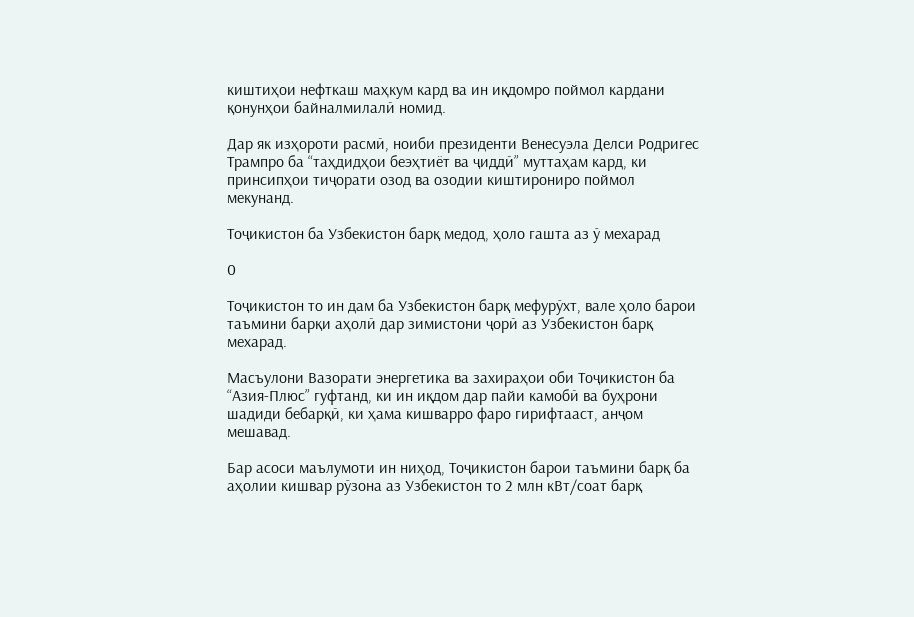киштиҳои нефткаш маҳкум кард ва ин иқдомро поймол кардани қонунҳои байналмилалӣ номид.

Дар як изҳороти расмӣ, ноиби президенти Венесуэла Делси Родригес Трампро ба “таҳдидҳои беэҳтиёт ва ҷиддӣ” муттаҳам кард, ки принсипҳои тиҷорати озод ва озодии киштирониро поймол мекунанд.

Тоҷикистон ба Узбекистон барқ медод, ҳоло гашта аз ӯ мехарад

0

Тоҷикистон то ин дам ба Узбекистон барқ мефурӯхт, вале ҳоло барои таъмини барқи аҳолӣ дар зимистони ҷорӣ аз Узбекистон барқ мехарад.

Масъулони Вазорати энергетика ва захираҳои оби Тоҷикистон ба “Азия-Плюс” гуфтанд, ки ин иқдом дар пайи камобӣ ва буҳрони шадиди бебарқӣ, ки ҳама кишварро фаро гирифтааст, анҷом мешавад.

Бар асоси маълумоти ин ниҳод, Тоҷикистон барои таъмини барқ ба аҳолии кишвар рӯзона аз Узбекистон то 2 млн кВт/соат барқ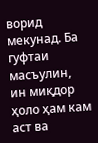ворид мекунад. Ба гуфтаи масъулин, ин миқдор ҳоло ҳам кам аст ва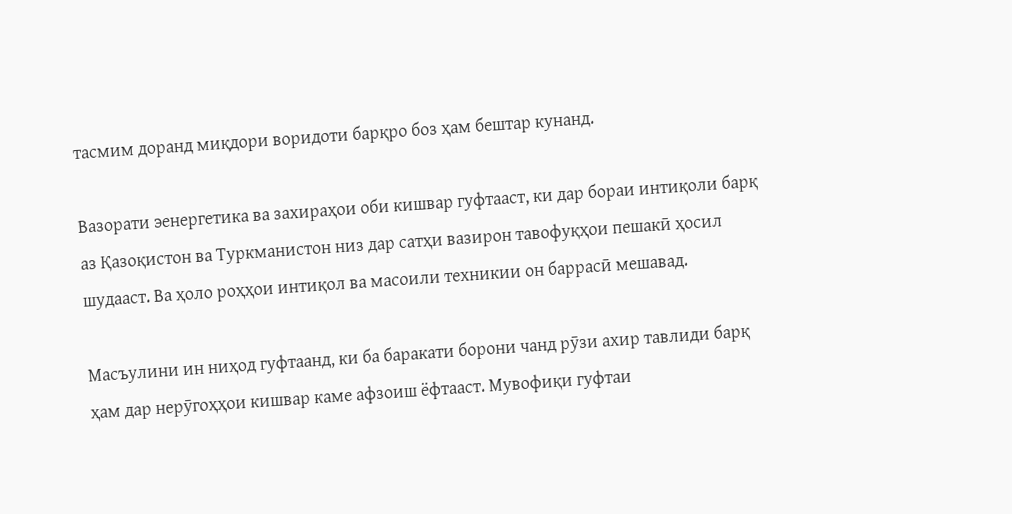тасмим доранд миқдори воридоти барқро боз ҳам бештар кунанд.

Вазорати эенергетика ва захираҳои оби кишвар гуфтааст, ки дар бораи интиқоли барқ аз Қазоқистон ва Туркманистон низ дар сатҳи вазирон тавофуқҳои пешакӣ ҳосил шудааст. Ва ҳоло роҳҳои интиқол ва масоили техникии он баррасӣ мешавад.

Масъулини ин ниҳод гуфтаанд, ки ба баракати борони чанд рӯзи ахир тавлиди барқ ҳам дар нерӯгоҳҳои кишвар каме афзоиш ёфтааст. Мувофиқи гуфтаи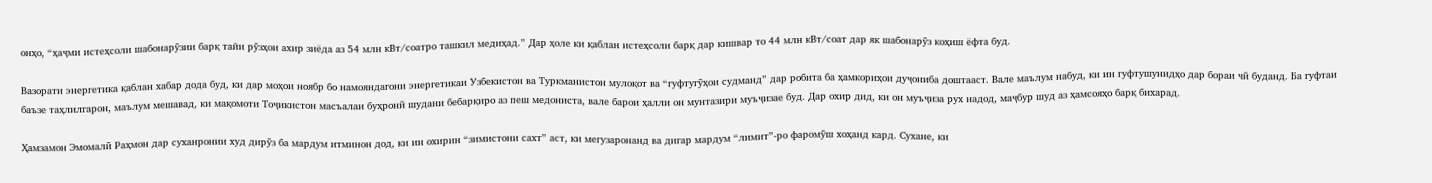онҳо, “ҳаҷми истеҳсоли шабонарӯзии барқ тайи рӯзҳои ахир зиёда аз 54 млн кВт/соатро ташкил медиҳад.” Дар ҳоле ки қаблан истеҳсоли барқ дар кишвар то 44 млн кВт/соат дар як шабонарӯз коҳиш ёфта буд.

Вазорати энергетика қаблан хабар дода буд, ки дар моҳои ноябр бо намояндагони энергетикаи Узбекистон ва Туркманистон мулоқот ва “гуфтугӯҳои судманд” дар робита ба ҳамкориҳои дуҷониба доштааст. Вале маълум набуд, ки ин гуфтушунидҳо дар бораи чӣ буданд. Ба гуфтаи баъзе таҳлилгарон, маълум мешавад, ки мақомоти Тоҷикистон масъалаи буҳронӣ шудани бебарқиро аз пеш медониста, вале барои ҳалли он мунтазири муъҷизае буд. Дар охир дид, ки он муъҷиза рух надод, маҷбур шуд аз ҳамсояҳо барқ бихарад.

Ҳамзамон Эмомалӣ Раҳмон дар суханронии худ дирӯз ба мардум итминон дод, ки ин охирин “зимистони сахт” аст, ки мегузаронанд ва дигар мардум “лимит”-ро фаромӯш хоҳанд кард. Сухане, ки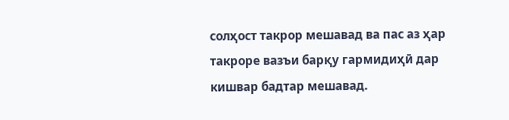солҳост такрор мешавад ва пас аз ҳар такроре вазъи барқу гармидиҳӣ дар кишвар бадтар мешавад.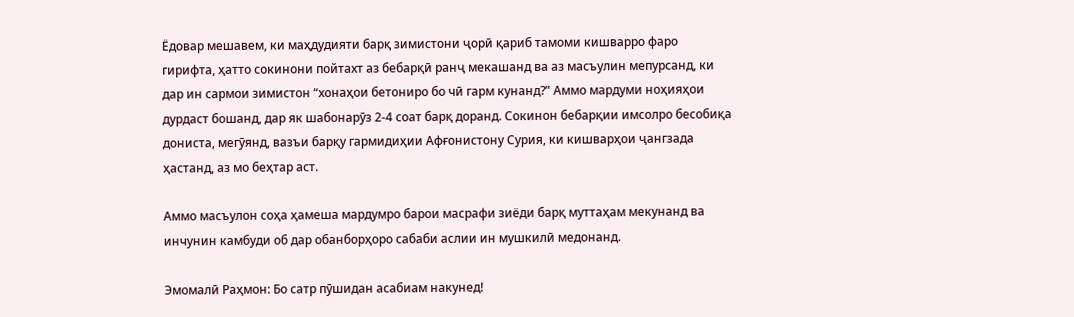Ёдовар мешавем, ки маҳдудияти барқ зимистони ҷорӣ қариб тамоми кишварро фаро гирифта, ҳатто сокинони пойтахт аз бебарқӣ ранҷ мекашанд ва аз масъулин мепурсанд, ки дар ин сармои зимистон “хонаҳои бетониро бо чӣ гарм кунанд?” Аммо мардуми ноҳияҳои дурдаст бошанд, дар як шабонарӯз 2-4 соат барқ доранд. Сокинон бебарқии имсолро бесобиқа дониста, мегӯянд, вазъи барқу гармидиҳии Афғонистону Сурия, ки кишварҳои ҷангзада ҳастанд, аз мо беҳтар аст.

Аммо масъулон соҳа ҳамеша мардумро барои масрафи зиёди барқ муттаҳам мекунанд ва инчунин камбуди об дар обанборҳоро сабаби аслии ин мушкилӣ медонанд.

Эмомалӣ Раҳмон: Бо сатр пӯшидан асабиам накунед!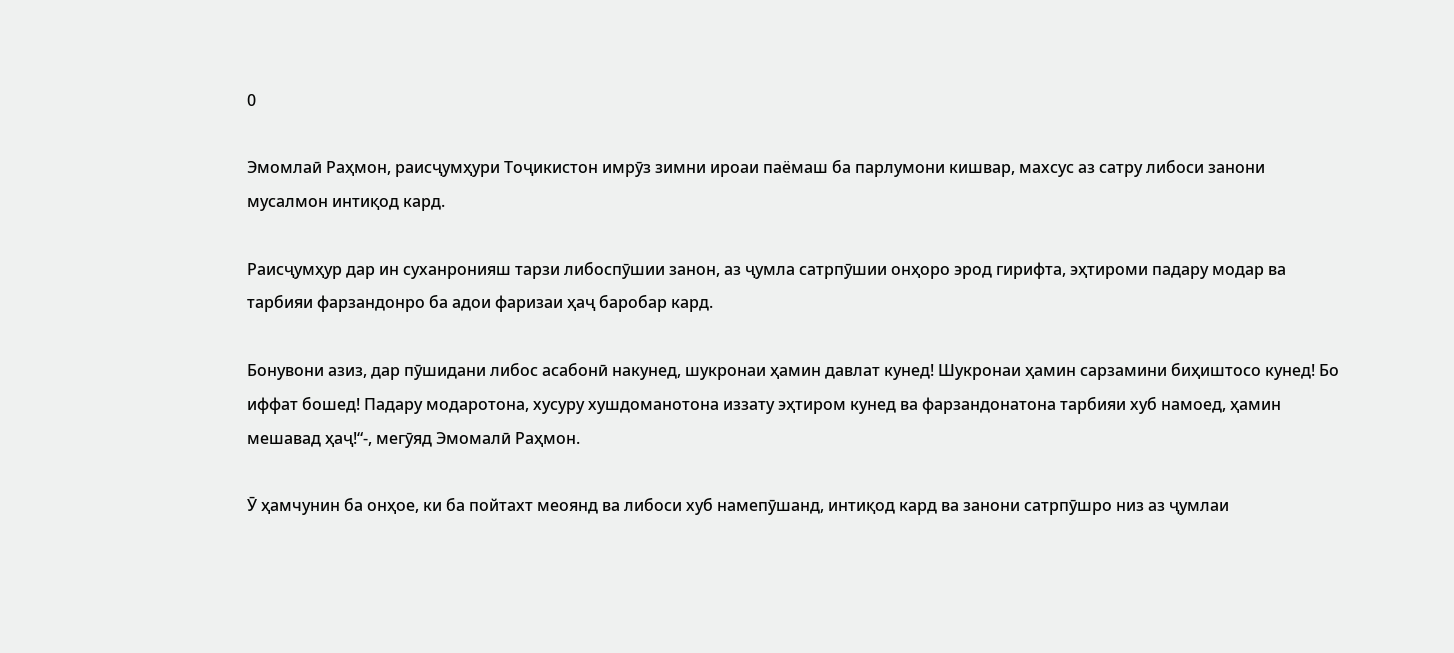0

Эмомлаӣ Раҳмон, раисҷумҳури Тоҷикистон имрӯз зимни ироаи паёмаш ба парлумони кишвар, махсус аз сатру либоси занони мусалмон интиқод кард.

Раисҷумҳур дар ин суханронияш тарзи либоспӯшии занон, аз ҷумла сатрпӯшии онҳоро эрод гирифта, эҳтироми падару модар ва тарбияи фарзандонро ба адои фаризаи ҳаҷ баробар кард.

Бонувони азиз, дар пӯшидани либос асабонӣ накунед, шукронаи ҳамин давлат кунед! Шукронаи ҳамин сарзамини биҳиштосо кунед! Бо иффат бошед! Падару модаротона, хусуру хушдоманотона иззату эҳтиром кунед ва фарзандонатона тарбияи хуб намоед, ҳамин мешавад ҳаҷ!“-, мегӯяд Эмомалӣ Раҳмон.

Ӯ ҳамчунин ба онҳое, ки ба пойтахт меоянд ва либоси хуб намепӯшанд, интиқод кард ва занони сатрпӯшро низ аз ҷумлаи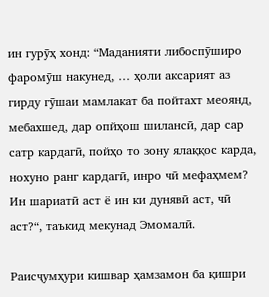ин гурӯҳ хонд: “Маданияти либоспӯширо фаромӯш накунед, … ҳоли аксарият аз гирду гӯшаи мамлакат ба пойтахт меоянд, мебахшед, дар опйҳош шилансӣ, дар сар сатр кардагӣ, пойҳо то зону ялаққос карда, нохуно ранг кардагӣ, инро чӣ мефаҳмем? Ин шариатӣ аст ё ин ки дунявӣ аст, чӣ аст?“, таъкид мекунад Эмомалӣ.

Раисҷумҳури кишвар ҳамзамон ба қишри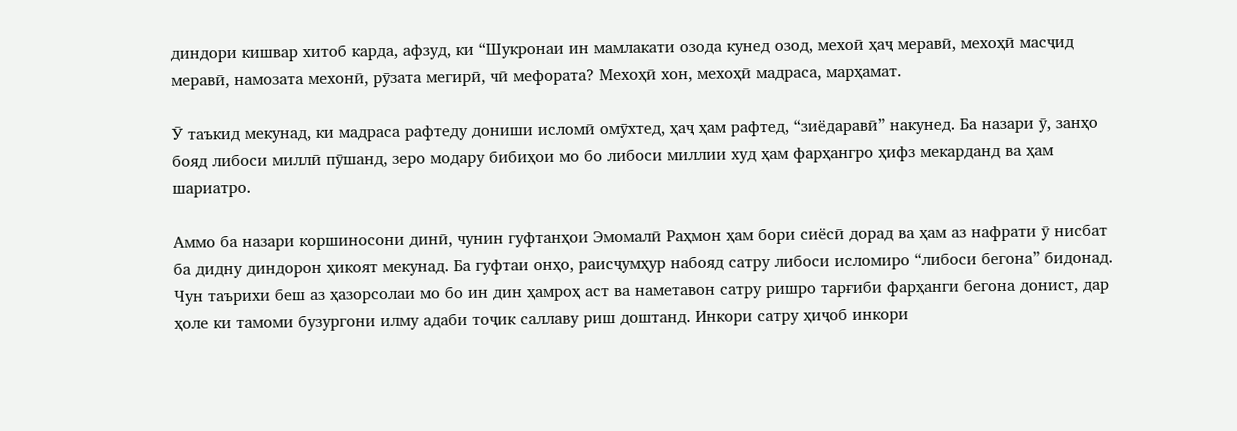диндори кишвар хитоб карда, афзуд, ки “Шукронаи ин мамлакати озода кунед озод, мехоӣ ҳаҷ меравӣ, мехоҳӣ масҷид меравӣ, намозата мехонӣ, рӯзата мегирӣ, чӣ мефората? Мехоҳӣ хон, мехоҳӣ мадраса, марҳамат.

Ӯ таъкид мекунад, ки мадраса рафтеду дониши исломӣ омӯхтед, ҳаҷ ҳам рафтед, “зиёдаравӣ” накунед. Ба назари ӯ, занҳо бояд либоси миллӣ пӯшанд, зеро модару бибиҳои мо бо либоси миллии худ ҳам фарҳангро ҳифз мекарданд ва ҳам шариатро.

Аммо ба назари коршиносони динӣ, чунин гуфтанҳои Эмомалӣ Раҳмон ҳам бори сиёсӣ дорад ва ҳам аз нафрати ӯ нисбат ба дидну диндорон ҳикоят мекунад. Ба гуфтаи онҳо, раисҷумҳур набояд сатру либоси исломиро “либоси бегона” бидонад. Чун таърихи беш аз ҳазорсолаи мо бо ин дин ҳамроҳ аст ва наметавон сатру ришро тарғиби фарҳанги бегона донист, дар ҳоле ки тамоми бузургони илму адаби тоҷик саллаву риш доштанд. Инкори сатру ҳиҷоб инкори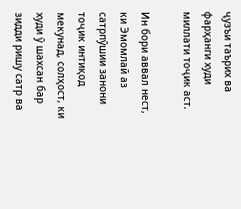ҷузъи таърих ва фарҳанги худи миллати тоҷик аст.

Ин бори аввал нест, ки Эмомлаӣ аз сатрпӯшии занони тоҷик интиқод мекунад, солҳост, ки худи ӯ шахсан бар зидди ришу сатр ва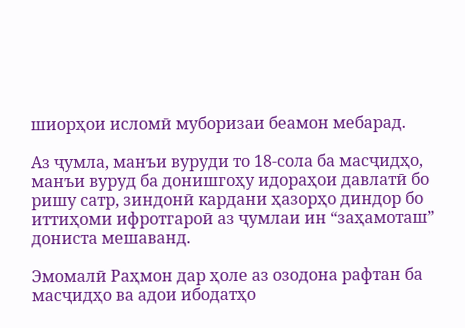шиорҳои исломӣ муборизаи беамон мебарад.

Аз ҷумла, манъи вуруди то 18-сола ба масҷидҳо, манъи вуруд ба донишгоҳу идораҳои давлатӣ бо ришу сатр, зиндонӣ кардани ҳазорҳо диндор бо иттиҳоми ифротгароӣ аз ҷумлаи ин “заҳамоташ” дониста мешаванд.

Эмомалӣ Раҳмон дар ҳоле аз озодона рафтан ба масҷидҳо ва адои ибодатҳо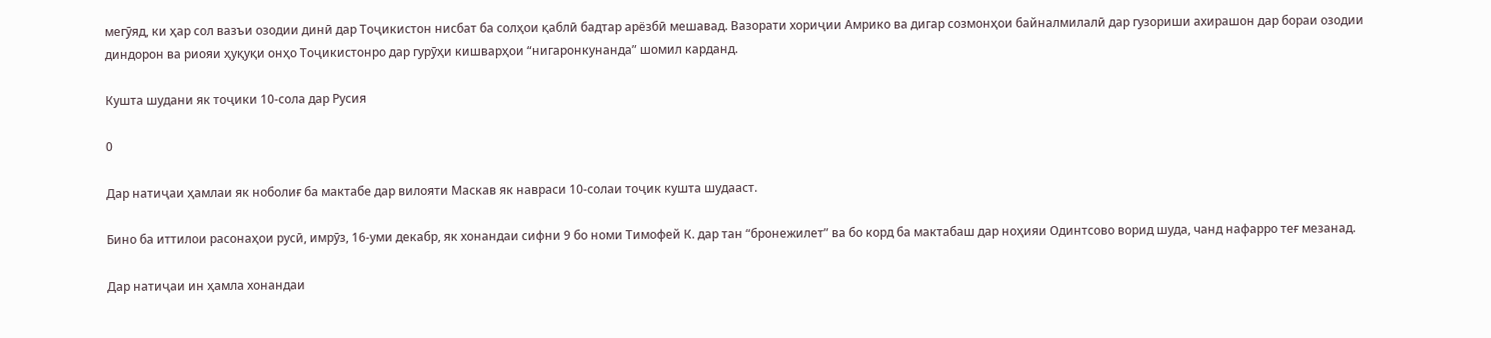мегӯяд, ки ҳар сол вазъи озодии динӣ дар Тоҷикистон нисбат ба солҳои қаблӣ бадтар арёзбӣ мешавад. Вазорати хориҷии Амрико ва дигар созмонҳои байналмилалӣ дар гузориши ахирашон дар бораи озодии диндорон ва риояи ҳуқуқи онҳо Тоҷикистонро дар гурӯҳи кишварҳои “нигаронкунанда” шомил карданд.

Кушта шудани як тоҷики 10-сола дар Русия

0

Дар натиҷаи ҳамлаи як ноболиғ ба мактабе дар вилояти Маскав як навраси 10-солаи тоҷик кушта шудааст.

Бино ба иттилои расонаҳои русӣ, имрӯз, 16-уми декабр, як хонандаи сифни 9 бо номи Тимофей К. дар тан “бронежилет” ва бо корд ба мактабаш дар ноҳияи Одинтсово ворид шуда, чанд нафарро теғ мезанад.

Дар натиҷаи ин ҳамла хонандаи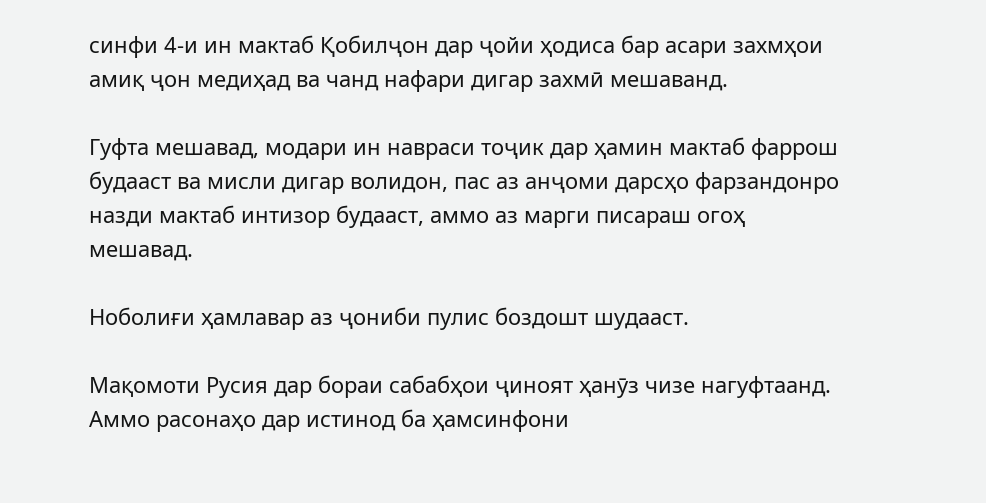синфи 4-и ин мактаб Қобилҷон дар ҷойи ҳодиса бар асари захмҳои амиқ ҷон медиҳад ва чанд нафари дигар захмӣ мешаванд.

Гуфта мешавад, модари ин навраси тоҷик дар ҳамин мактаб фаррош будааст ва мисли дигар волидон, пас аз анҷоми дарсҳо фарзандонро назди мактаб интизор будааст, аммо аз марги писараш огоҳ мешавад.

Ноболиғи ҳамлавар аз ҷониби пулис боздошт шудааст.

Мақомоти Русия дар бораи сабабҳои ҷиноят ҳанӯз чизе нагуфтаанд. Аммо расонаҳо дар истинод ба ҳамсинфони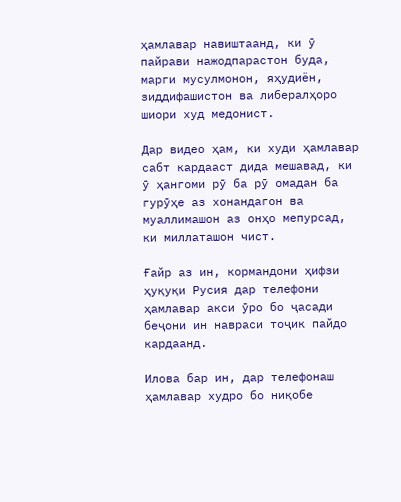ҳамлавар навиштаанд, ки ӯ пайрави нажодпарастон буда, марги мусулмонон, яҳудиён, зиддифашистон ва либералҳоро шиори худ медонист.

Дар видео ҳам, ки худи ҳамлавар сабт кардааст дида мешавад, ки ӯ ҳангоми рӯ ба рӯ омадан ба гурӯҳе аз хонандагон ва муаллимашон аз онҳо мепурсад, ки миллаташон чист.

Ғайр аз ин, кормандони ҳифзи ҳуқуқи Русия дар телефони ҳамлавар акси ӯро бо ҷасади беҷони ин навраси тоҷик пайдо кардаанд.

Илова бар ин, дар телефонаш ҳамлавар худро бо ниқобе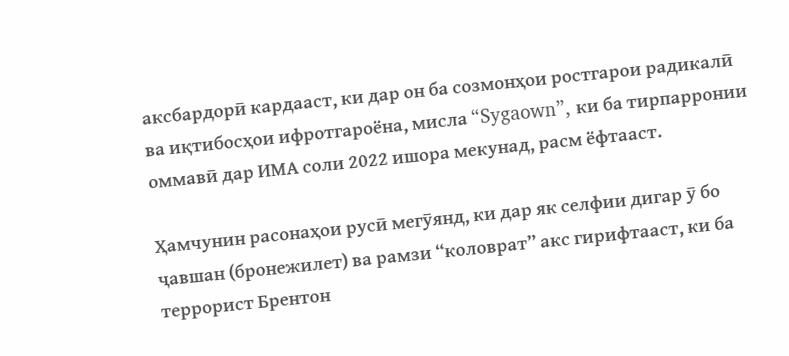аксбардорӣ кардааст, ки дар он ба созмонҳои ростгарои радикалӣ ва иқтибосҳои ифротгароёна, мисла “Sygaown”, ки ба тирпарронии оммавӣ дар ИМА соли 2022 ишора мекунад, расм ёфтааст.

Ҳамчунин расонаҳои русӣ мегӯянд, ки дар як селфии дигар ӯ бо ҷавшан (бронежилет) ва рамзи “коловрат” акс гирифтааст, ки ба террорист Брентон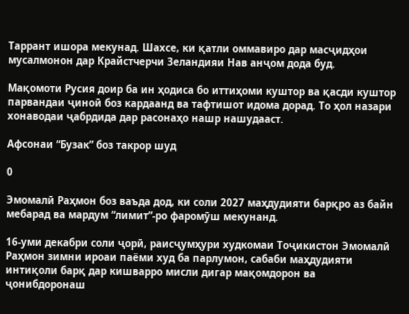Таррант ишора мекунад. Шахсе, ки қатли оммавиро дар масҷидҳои мусалмонон дар Крайстчерчи Зеландияи Нав анҷом дода буд.

Мақомоти Русия доир ба ин ҳодиса бо иттиҳоми куштор ва қасди куштор парвандаи ҷиноӣ боз кардаанд ва тафтишот идома дорад. То ҳол назари хонаводаи ҷабрдида дар расонаҳо нашр нашудааст.

Афсонаи “Бузак” боз такрор шуд

0

Эмомалӣ Раҳмон боз ваъда дод, ки соли 2027 маҳдудияти барқро аз байн мебарад ва мардум “лимит”-ро фаромӯш мекунанд.

16-уми декабри соли ҷорӣ, раисҷумҳури худкомаи Тоҷикистон Эмомалӣ Раҳмон зимни ироаи паёми худ ба парлумон, сабаби маҳдудияти интиқоли барқ дар кишварро мисли дигар мақомдорон ва ҷонибдоронаш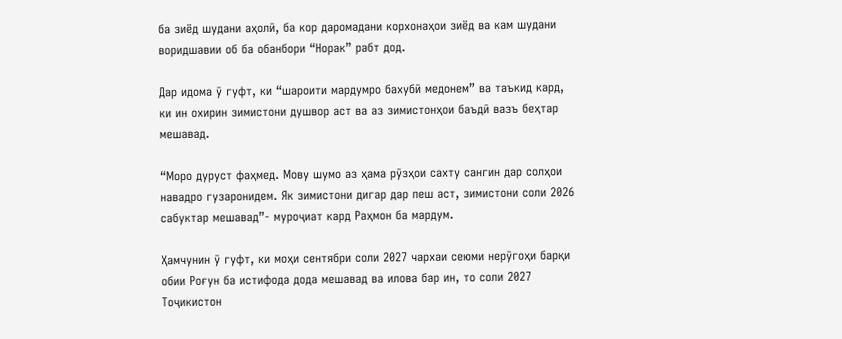ба зиёд шудани аҳолӣ, ба кор даромадани корхонаҳои зиёд ва кам шудани воридшавии об ба обанбори “Норак” рабт дод.

Дар идома ӯ гуфт, ки “шароити мардумро бахубӣ медонем” ва таъкид кард, ки ин охирин зимистони душвор аст ва аз зимистонҳои баъдӣ вазъ беҳтар мешавад.

“Моро дуруст фаҳмед. Мову шумо аз ҳама рӯзҳои сахту сангин дар солҳои навадро гузаронидем. Як зимистони дигар дар пеш аст, зимистони соли 2026 сабуктар мешавад”- муроҷиат кард Раҳмон ба мардум.

Ҳамчунин ӯ гуфт, ки моҳи сентябри соли 2027 чархаи сеюми нерӯгоҳи барқи обии Роғун ба истифода дода мешавад ва илова бар ин, то соли 2027 Тоҷикистон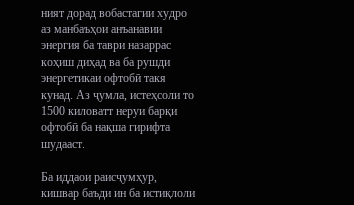ният дорад вобастагии худро аз манбаъҳои анъанавии энергия ба таври назаррас коҳиш диҳад ва ба рушди энергетикаи офтобӣ такя кунад. Аз ҷумла, истеҳсоли то 1500 киловатт неруи барқи офтобӣ ба нақша гирифта шудааст.

Ба иддаои раисҷумҳур, кишвар баъди ин ба истиқлоли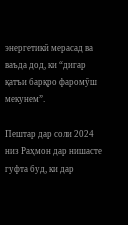энергетикӣ мерасад ва ваъда дод, ки “дигар қатъи барқро фаромӯш мекунем”.

Пештар дар соли 2024 низ Раҳмон дар нишасте гуфта буд, ки дар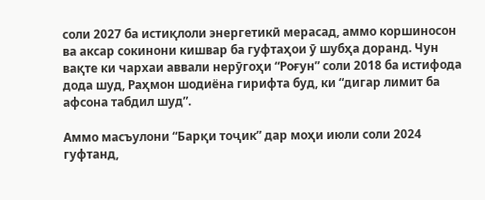соли 2027 ба истиқлоли энергетикӣ мерасад, аммо коршиносон ва аксар сокинони кишвар ба гуфтаҳои ӯ шубҳа доранд. Чун вақте ки чархаи аввали нерӯгоҳи “Роғун” соли 2018 ба истифода дода шуд, Раҳмон шодиёна гирифта буд, ки “дигар лимит ба афсона табдил шуд”.

Аммо масъулони “Барқи тоҷик” дар моҳи июли соли 2024 гуфтанд,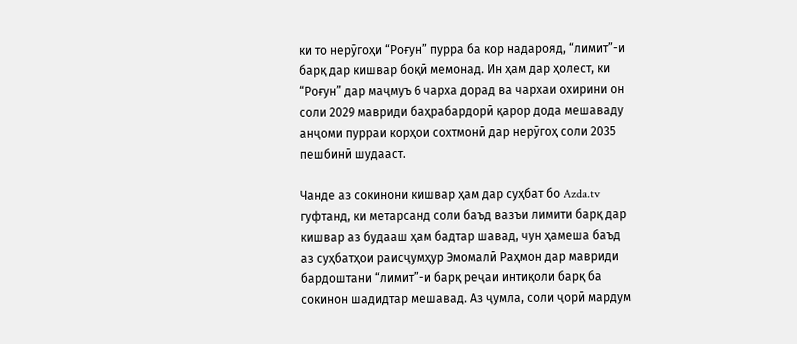ки то нерӯгоҳи “Роғун” пурра ба кор надарояд, “лимит”-и барқ дар кишвар боқӣ мемонад. Ин ҳам дар ҳолест, ки “Роғун” дар маҷмуъ 6 чарха дорад ва чархаи охирини он соли 2029 мавриди баҳрабардорӣ қарор дода мешаваду анҷоми пурраи корҳои сохтмонӣ дар нерӯгоҳ соли 2035 пешбинӣ шудааст.

Чанде аз сокинони кишвар ҳам дар суҳбат бо Azda.tv гуфтанд, ки метарсанд соли баъд вазъи лимити барқ дар кишвар аз будааш ҳам бадтар шавад, чун ҳамеша баъд аз суҳбатҳои раисҷумҳур Эмомалӣ Раҳмон дар мавриди бардоштани “лимит”-и барқ реҷаи интиқоли барқ ба сокинон шадидтар мешавад. Аз ҷумла, соли ҷорӣ мардум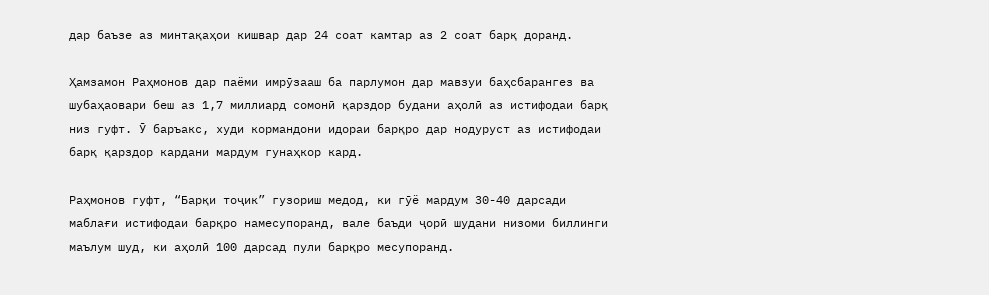дар баъзе аз минтақаҳои кишвар дар 24 соат камтар аз 2 соат барқ доранд.

Ҳамзамон Раҳмонов дар паёми имрӯзааш ба парлумон дар мавзуи баҳсбарангез ва шубаҳаовари беш аз 1,7 миллиард сомонӣ қарздор будани аҳолӣ аз истифодаи барқ низ гуфт. Ӯ баръакс, худи кормандони идораи барқро дар нодуруст аз истифодаи барқ қарздор кардани мардум гунаҳкор кард.

Раҳмонов гуфт, “Барқи тоҷик” гузориш медод, ки гӯё мардум 30-40 дарсади маблағи истифодаи барқро намесупоранд, вале баъди ҷорӣ шудани низоми биллинги маълум шуд, ки аҳолӣ 100 дарсад пули барқро месупоранд.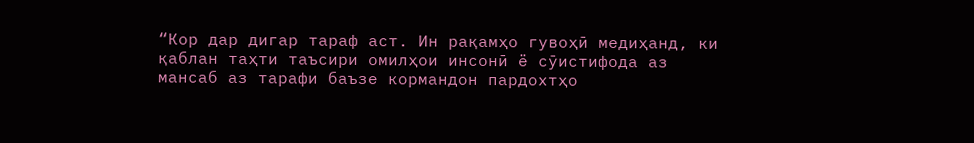“Кор дар дигар тараф аст. Ин рақамҳо гувоҳӣ медиҳанд, ки қаблан таҳти таъсири омилҳои инсонӣ ё сӯистифода аз мансаб аз тарафи баъзе кормандон пардохтҳо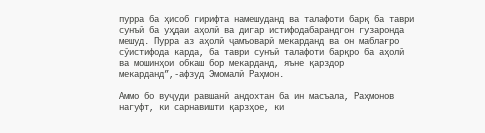пурра ба ҳисоб гирифта намешуданд ва талафоти барқ ба таври сунъӣ ба уҳдаи аҳолӣ ва дигар истифодабарандгон гузаронда мешуд. Пурра аз аҳолӣ ҷамъоварӣ мекарданд ва он маблағро сӯистифода карда, ба таври сунъӣ талафоти барқро ба аҳолӣ ва мошинҳои обкаш бор мекарданд, яъне қарздор мекарданд”,-афзуд Эмомалӣ Раҳмон.

Аммо бо вуҷуди равшанӣ андохтан ба ин масъала, Раҳмонов нагуфт, ки сарнавишти қарзҳое, ки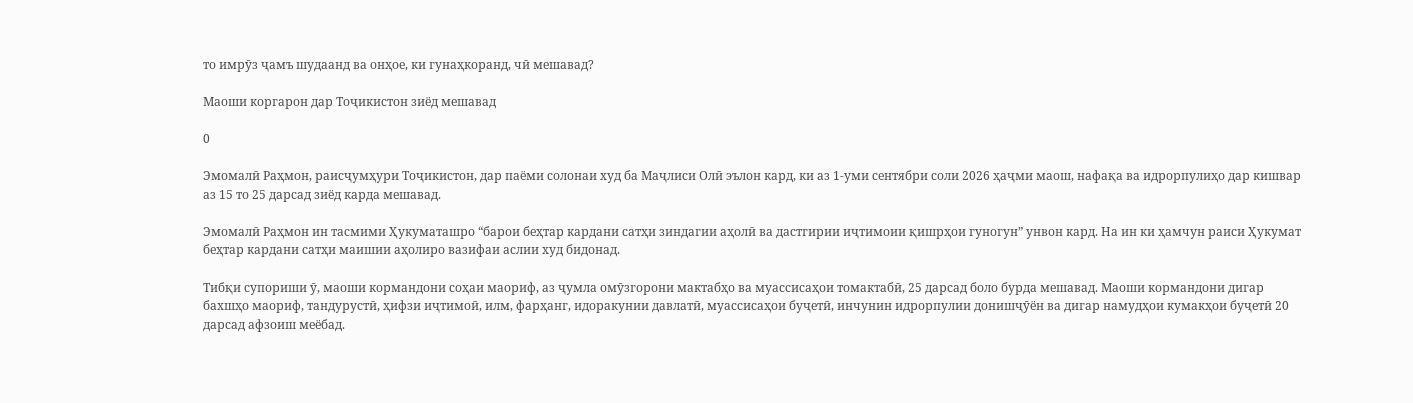то имрӯз ҷамъ шудаанд ва онҳое, ки гунаҳкоранд, чӣ мешавад?

Маоши коргарон дар Тоҷикистон зиёд мешавад

0

Эмомалӣ Раҳмон, раисҷумҳури Тоҷикистон, дар паёми солонаи худ ба Маҷлиси Олӣ эълон кард, ки аз 1-уми сентябри соли 2026 ҳаҷми маош, нафақа ва идрорпулиҳо дар кишвар аз 15 то 25 дарсад зиёд карда мешавад.

Эмомалӣ Раҳмон ин тасмими Ҳукуматашро “барои беҳтар кардани сатҳи зиндагии аҳолӣ ва дастгирии иҷтимоии қишрҳои гуногун” унвон кард. На ин ки ҳамчун раиси Ҳукумат беҳтар кардани сатҳи маишии аҳолиро вазифаи аслии худ бидонад.

Тибқи супориши ӯ, маоши кормандони соҳаи маориф, аз ҷумла омӯзгорони мактабҳо ва муассисаҳои томактабӣ, 25 дарсад боло бурда мешавад. Маоши кормандони дигар бахшҳо маориф, тандурустӣ, ҳифзи иҷтимоӣ, илм, фарҳанг, идоракунии давлатӣ, муассисаҳои буҷетӣ, инчунин идрорпулии донишҷӯён ва дигар намудҳои кумакҳои буҷетӣ 20 дарсад афзоиш меёбад.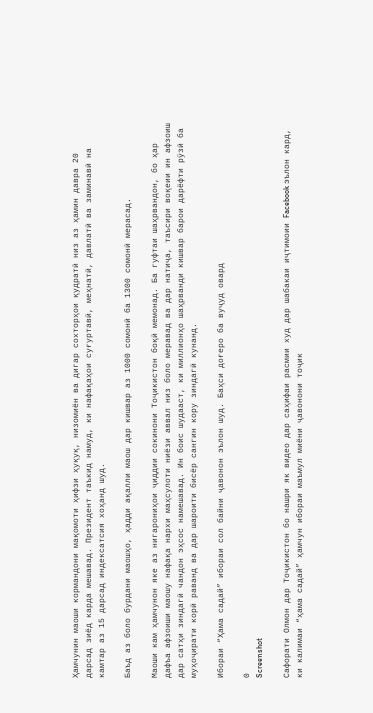Ҳамчунин маоши кормандони мақомоти ҳифзи ҳуқуқ, низомиён ва дигар сохторҳои қудратӣ низ аз ҳамин давра 20 дарсад зиёд карда мешавад. Президент таъкид намуд, ки нафақаҳои суғуртавӣ, меҳнатӣ, давлатӣ ва заминавӣ на камтар аз 15 дарсад индексатсия хоҳанд шуд.

Баъд аз боло бурдани маошҳо, ҳадди ақалли маош дар кишвар аз 1000 сомонӣ ба 1300 сомонӣ мерасад.

Маоши кам ҳамчунон яке аз нигарониҳои ҷиддии сокинони Тоҷикистон боқӣ мемонад. Ба гуфтаи шаҳрвандон, бо ҳар дафъа афзоиши маошу нафақа нархи маҳсулоти ниёзи аввал низ боло меравад ва дар натиҷа, таъсири воқеии ин афзоиш дар сатҳи зиндагӣ чандон эҳсос намешавад. Ин боис шудааст, ки миллионҳо шаҳрванди кишвар барои дарёфти рӯзӣ ба муҳоҷирати корӣ раванд ва дар шароити бисёр сангин кору зиндагӣ кунанд.

Ибораи “Ҳама садай” ибораи сол байни ҷавонон эълон шуд. Баҳси доғеро ба вуҷуд овард

0
Screenshot

Сафорати Олмон дар Тоҷикистон бо нашри як видео дар саҳифаи расмии худ дар шабакаи иҷтимоии Facebook эълон кард, ки калимаи “ҳама садай” ҳамчун ибораи маъмул миёни ҷавонони тоҷик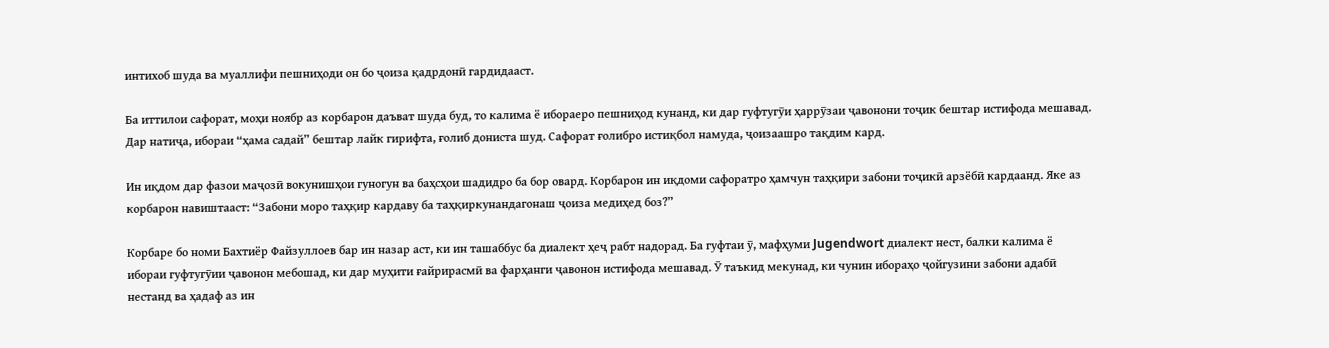интихоб шуда ва муаллифи пешниҳоди он бо ҷоиза қадрдонӣ гардидааст.

Ба иттилои сафорат, моҳи ноябр аз корбарон даъват шуда буд, то калима ё ибораеро пешниҳод кунанд, ки дар гуфтугӯи ҳаррӯзаи ҷавонони тоҷик бештар истифода мешавад. Дар натиҷа, ибораи “ҳама садай” бештар лайк гирифта, ғолиб дониста шуд. Сафорат ғолибро истиқбол намуда, ҷоизаашро тақдим кард.

Ин иқдом дар фазои маҷозӣ вокунишҳои гуногун ва баҳсҳои шадидро ба бор овард. Корбарон ин иқдоми сафоратро ҳамчун таҳқири забони тоҷикӣ арзёбӣ кардаанд. Яке аз корбарон навиштааст: “Забони моро таҳқир кардаву ба таҳқиркунандагонаш ҷоиза медиҳед боз?”

Корбаре бо номи Бахтиёр Файзуллоев бар ин назар аст, ки ин ташаббус ба диалект ҳеҷ рабт надорад. Ба гуфтаи ӯ, мафҳуми Jugendwort диалект нест, балки калима ё ибораи гуфтугӯии ҷавонон мебошад, ки дар муҳити ғайрирасмӣ ва фарҳанги ҷавонон истифода мешавад. Ӯ таъкид мекунад, ки чунин ибораҳо ҷойгузини забони адабӣ нестанд ва ҳадаф аз ин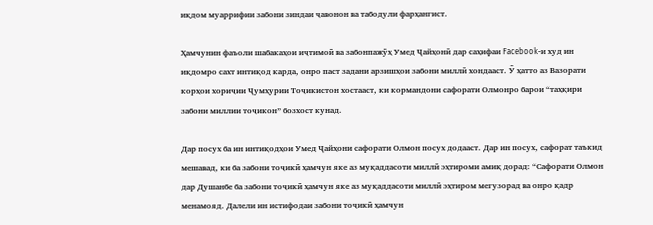иқдом муаррифии забони зиндаи ҷавонон ва табодули фарҳангист.

Ҳамчунин фаъоли шабакаҳои иҷтимоӣ ва забонпажӯҳ Умед Ҷайҳонӣ дар саҳифаи Facebook-и худ ин иқдомро сахт интиқод карда, онро паст задани арзишҳои забони миллӣ хондааст. Ӯ ҳатто аз Вазорати корҳои хориҷии Ҷумҳурии Тоҷикистон хостааст, ки кормандони сафорати Олмонро барои “таҳқири забони миллии тоҷикон” бозхост кунад.

Дар посух ба ин интиқодҳои Умед Ҷайҳони сафорати Олмон посух додааст. Дар ин посух, сафорат таъкид мешавад, ки ба забони тоҷикӣ ҳамчун яке аз муқаддасоти миллӣ эҳтироми амиқ дорад: “Сафорати Олмон дар Душанбе ба забони тоҷикӣ ҳамчун яке аз муқаддасоти миллӣ эҳтиром мегузорад ва онро қадр менамояд. Далели ин истифодаи забони тоҷикӣ ҳамчун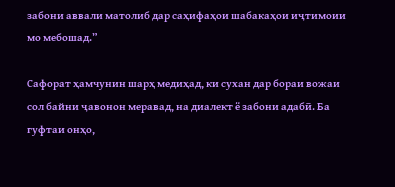забони аввали матолиб дар саҳифаҳои шабакаҳои иҷтимоии мо мебошад.”

Сафорат ҳамчунин шарҳ медиҳад, ки сухан дар бораи вожаи сол байни ҷавонон меравад, на диалект ё забони адабӣ. Ба гуфтаи онҳо,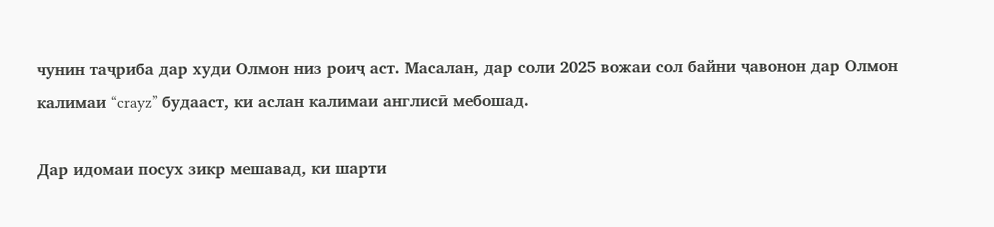чунин таҷриба дар худи Олмон низ роиҷ аст. Масалан, дар соли 2025 вожаи сол байни ҷавонон дар Олмон калимаи “crayz” будааст, ки аслан калимаи англисӣ мебошад.

Дар идомаи посух зикр мешавад, ки шарти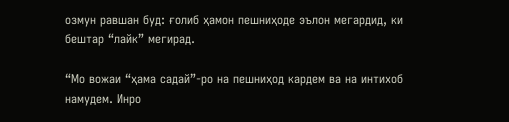озмун равшан буд: ғолиб ҳамон пешниҳоде эълон мегардид, ки бештар “лайк” мегирад.

“Мо вожаи “ҳама садай”-ро на пешниҳод кардем ва на интихоб намудем. Инро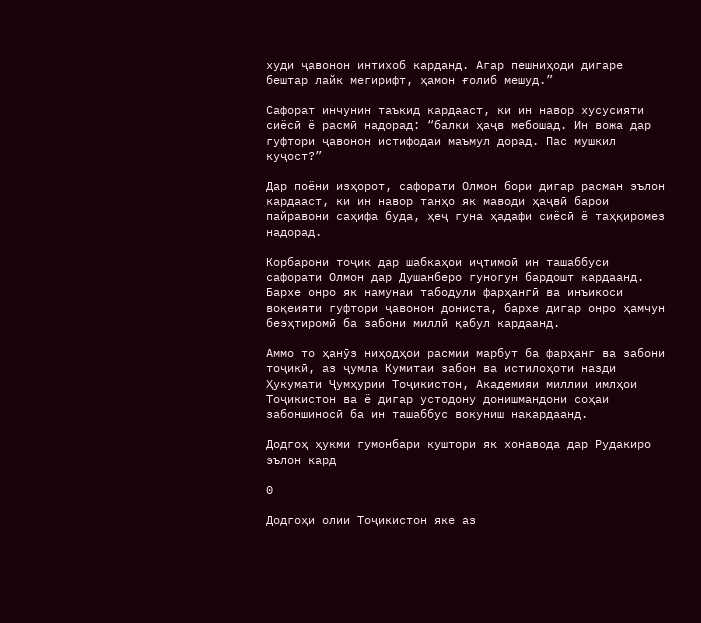худи ҷавонон интихоб карданд. Агар пешниҳоди дигаре бештар лайк мегирифт, ҳамон ғолиб мешуд.”

Сафорат инчунин таъкид кардааст, ки ин навор хусусияти сиёсӣ ё расмӣ надорад: “балки ҳаҷв мебошад. Ин вожа дар гуфтори ҷавонон истифодаи маъмул дорад. Пас мушкил куҷост?”

Дар поёни изҳорот, сафорати Олмон бори дигар расман эълон кардааст, ки ин навор танҳо як маводи ҳаҷвӣ барои пайравони саҳифа буда, ҳеҷ гуна ҳадафи сиёсӣ ё таҳқиромез надорад.

Корбарони тоҷик дар шабкаҳои иҷтимоӣ ин ташаббуси сафорати Олмон дар Душанберо гуногун бардошт кардаанд. Бархе онро як намунаи табодули фарҳангӣ ва инъикоси воқеияти гуфтори ҷавонон дониста, бархе дигар онро ҳамчун беэҳтиромӣ ба забони миллӣ қабул кардаанд.

Аммо то ҳанӯз ниҳодҳои расмии марбут ба фарҳанг ва забони тоҷикӣ, аз ҷумла Кумитаи забон ва истилоҳоти назди Ҳукумати Ҷумҳурии Тоҷикистон, Академияи миллии имлҳои Тоҷикистон ва ё дигар устодону донишмандони соҳаи забоншиносӣ ба ин ташаббус вокуниш накардаанд.

Додгоҳ ҳукми гумонбари куштори як хонавода дар Рудакиро эълон кард

0

Додгоҳи олии Тоҷикистон яке аз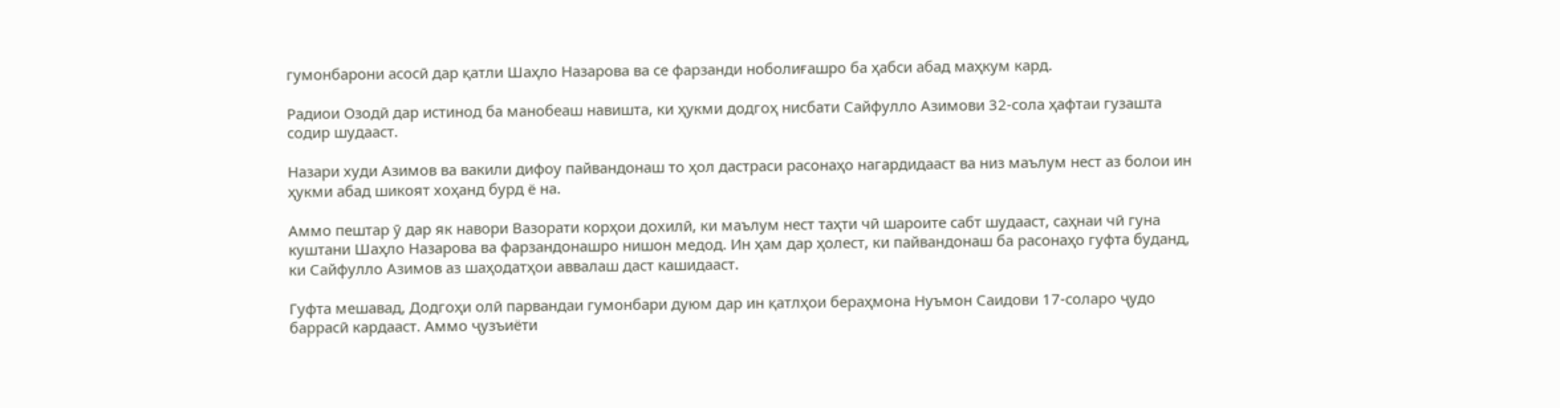гумонбарони асосӣ дар қатли Шаҳло Назарова ва се фарзанди ноболиғашро ба ҳабси абад маҳкум кард.

Радиои Озодӣ дар истинод ба манобеаш навишта, ки ҳукми додгоҳ нисбати Сайфулло Азимови 32-сола ҳафтаи гузашта содир шудааст.

Назари худи Азимов ва вакили дифоу пайвандонаш то ҳол дастраси расонаҳо нагардидааст ва низ маълум нест аз болои ин ҳукми абад шикоят хоҳанд бурд ё на.

Аммо пештар ӯ дар як навори Вазорати корҳои дохилӣ, ки маълум нест таҳти чӣ шароите сабт шудааст, саҳнаи чӣ гуна куштани Шаҳло Назарова ва фарзандонашро нишон медод. Ин ҳам дар ҳолест, ки пайвандонаш ба расонаҳо гуфта буданд, ки Сайфулло Азимов аз шаҳодатҳои аввалаш даст кашидааст.

Гуфта мешавад, Додгоҳи олӣ парвандаи гумонбари дуюм дар ин қатлҳои бераҳмона Нуъмон Саидови 17-соларо ҷудо баррасӣ кардааст. Аммо ҷузъиёти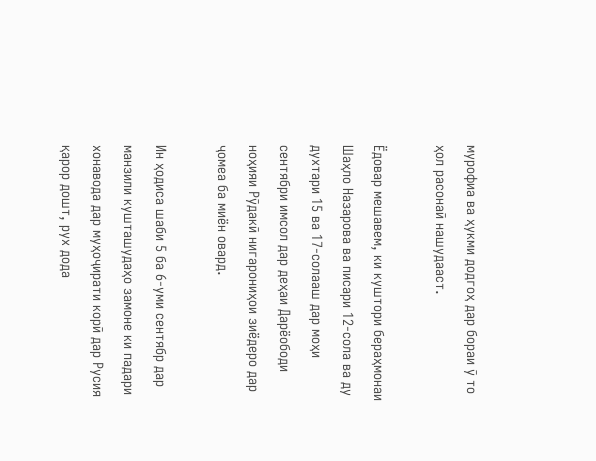мурофиа ва ҳукми додгоҳ дар бораи ӯ то ҳол расонаӣ нашудааст.

Ёдовар мешавем, ки куштори бераҳмонаи Шаҳло Назарова ва писари 12-сола ва ду духтари 15 ва 17-солааш дар моҳи сентябри имсол дар деҳаи Дарёободи ноҳияи Рӯдакӣ нигарониҳои зиёдеро дар ҷомеа ба миён овард.

Ин ҳодиса шаби 5 ба 6-уми сентябр дар манзили кушташудаҳо замоне ки падари хонавода дар муҳоҷирати корӣ дар Русия қарор дошт, рух дода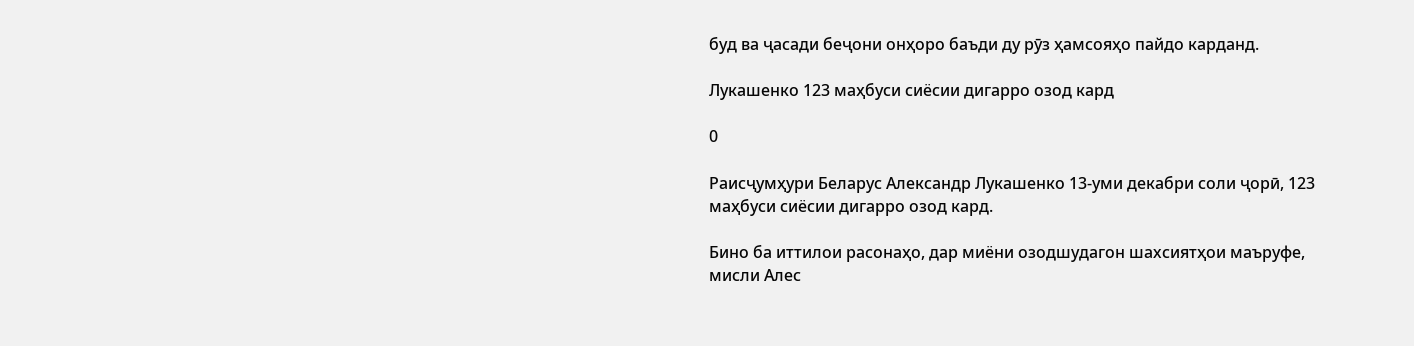буд ва ҷасади беҷони онҳоро баъди ду рӯз ҳамсояҳо пайдо карданд.

Лукашенко 123 маҳбуси сиёсии дигарро озод кард

0

Раисҷумҳури Беларус Александр Лукашенко 13-уми декабри соли ҷорӣ, 123 маҳбуси сиёсии дигарро озод кард.

Бино ба иттилои расонаҳо, дар миёни озодшудагон шахсиятҳои маъруфе, мисли Алес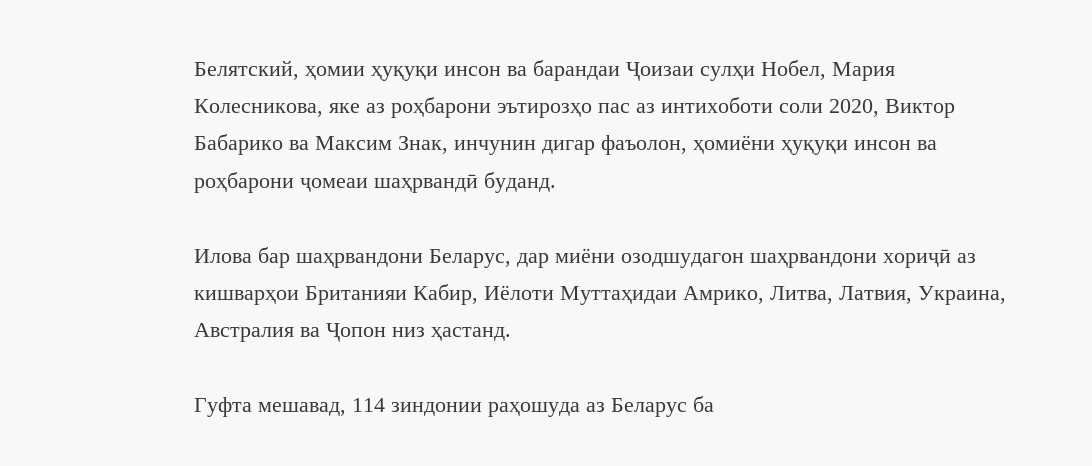Белятский, ҳомии ҳуқуқи инсон ва барандаи Ҷоизаи сулҳи Нобел, Мария Колесникова, яке аз роҳбарони эътирозҳо пас аз интихоботи соли 2020, Виктор Бабарико ва Максим Знак, инчунин дигар фаъолон, ҳомиёни ҳуқуқи инсон ва роҳбарони ҷомеаи шаҳрвандӣ буданд.

Илова бар шаҳрвандони Беларус, дар миёни озодшудагон шаҳрвандони хориҷӣ аз кишварҳои Британияи Кабир, Иёлоти Муттаҳидаи Амрико, Литва, Латвия, Украина, Австралия ва Ҷопон низ ҳастанд.

Гуфта мешавад, 114 зиндонии раҳошуда аз Беларус ба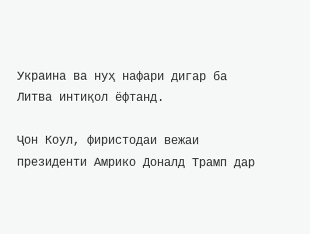Украина ва нуҳ нафари дигар ба Литва интиқол ёфтанд.

Ҷон Коул, фиристодаи вежаи президенти Амрико Доналд Трамп дар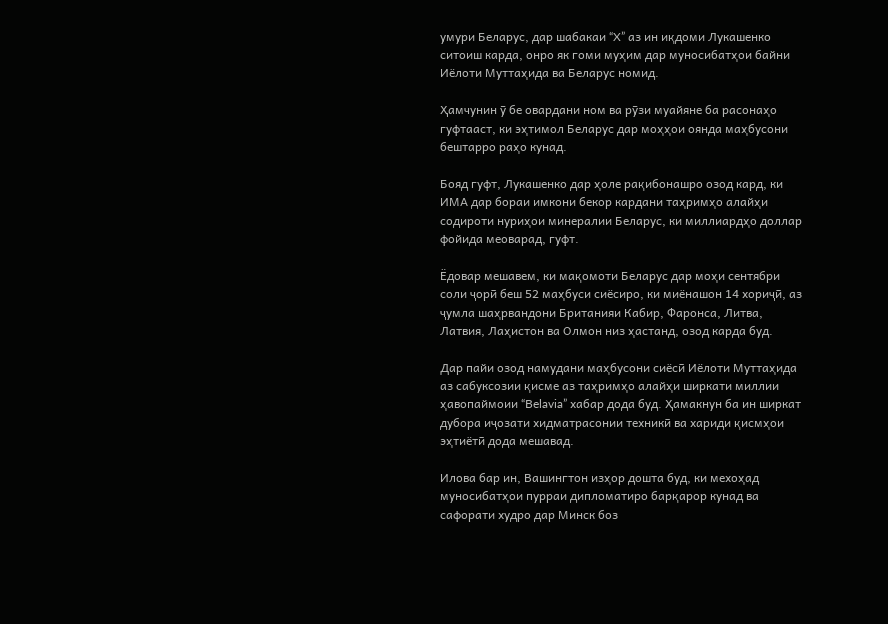умури Беларус, дар шабакаи “X” аз ин иқдоми Лукашенко ситоиш карда, онро як гоми муҳим дар муносибатҳои байни Иёлоти Муттаҳида ва Беларус номид.

Ҳамчунин ӯ бе овардани ном ва рӯзи муайяне ба расонаҳо гуфтааст, ки эҳтимол Беларус дар моҳҳои оянда маҳбусони бештарро раҳо кунад.

Бояд гуфт, Лукашенко дар ҳоле рақибонашро озод кард, ки ИМА дар бораи имкони бекор кардани таҳримҳо алайҳи содироти нуриҳои минералии Беларус, ки миллиардҳо доллар фойида меоварад, гуфт.

Ёдовар мешавем, ки мақомоти Беларус дар моҳи сентябри соли ҷорӣ беш 52 маҳбуси сиёсиро, ки миёнашон 14 хориҷӣ, аз ҷумла шаҳрвандони Британияи Кабир, Фаронса, Литва, Латвия, Лаҳистон ва Олмон низ ҳастанд, озод карда буд.

Дар пайи озод намудани маҳбусони сиёсӣ Иёлоти Муттаҳида аз сабуксозии қисме аз таҳримҳо алайҳи ширкати миллии ҳавопаймоии “Belavia” хабар дода буд. Ҳамакнун ба ин ширкат дубора иҷозати хидматрасонии техникӣ ва хариди қисмҳои эҳтиётӣ дода мешавад.

Илова бар ин, Вашингтон изҳор дошта буд, ки мехоҳад муносибатҳои пурраи дипломатиро барқарор кунад ва сафорати худро дар Минск боз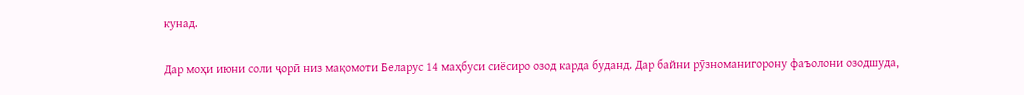кунад.

Дар моҳи июни соли ҷорӣ низ мақомоти Беларус 14 маҳбуси сиёсиро озод карда буданд. Дар байни рӯзноманигорону фаъолони озодшуда,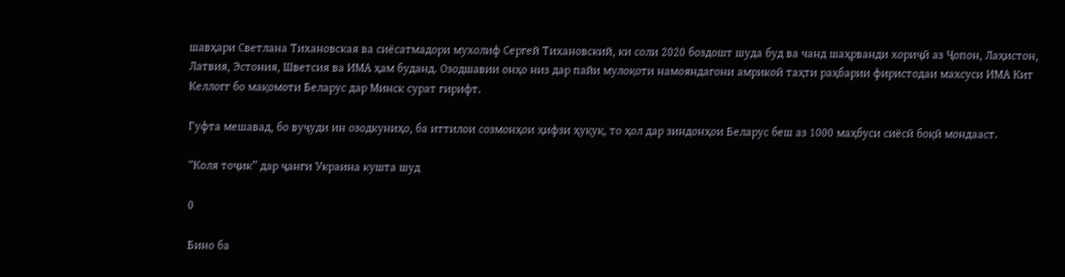шавҳари Светлана Тихановская ва сиёсатмадори мухолиф Сергей Тихановский, ки соли 2020 боздошт шуда буд ва чанд шаҳрванди хориҷӣ аз Ҷопон, Лаҳистон, Латвия, Эстония, Шветсия ва ИМА ҳам буданд. Озодшавии онҳо низ дар пайи мулоқоти намояндагони амрикоӣ таҳти раҳбарии фиристодаи махсуси ИМА Кит Келлогг бо мақомоти Беларус дар Минск сурат гирифт.

Гуфта мешавад, бо вуҷуди ин озодкуниҳо, ба иттилои созмонҳои ҳифзи ҳуқуқ, то ҳол дар зиндонҳои Беларус беш аз 1000 маҳбуси сиёсӣ боқӣ мондааст.

“Коля тоҷик” дар ҷанги Украина кушта шуд

0

Бино ба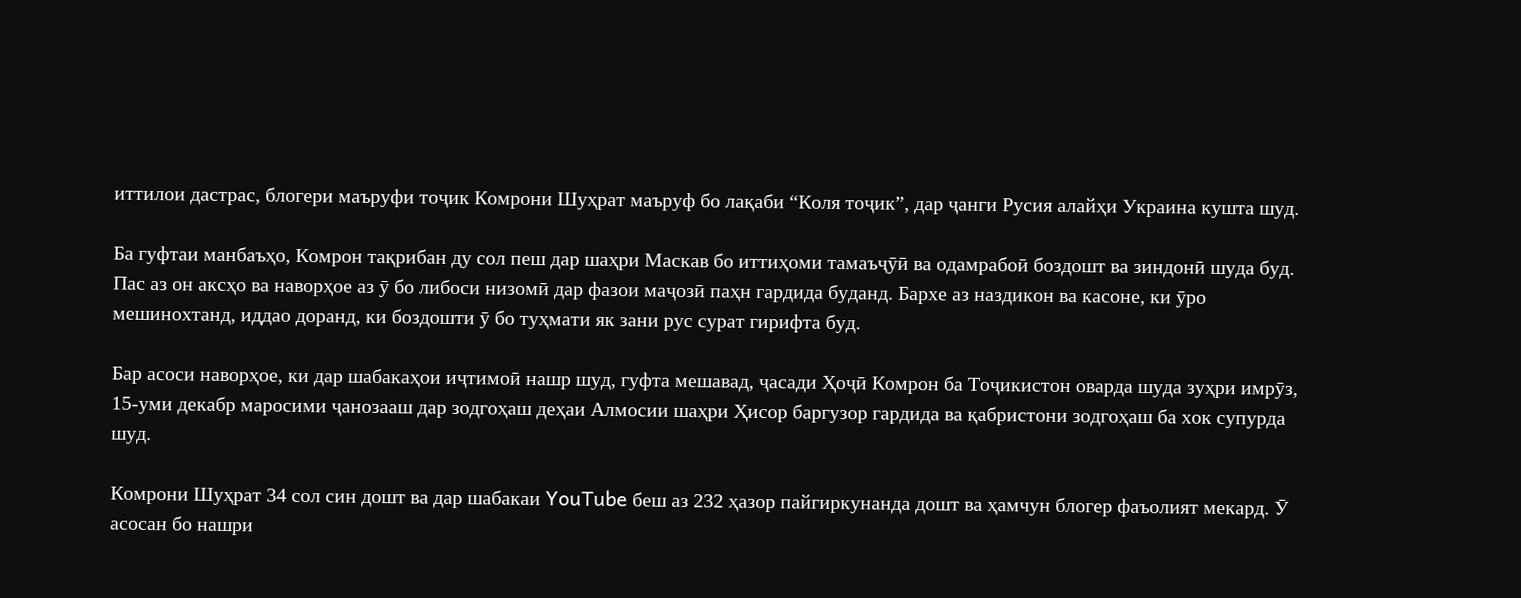иттилои дастрас, блогери маъруфи тоҷик Комрони Шуҳрат маъруф бо лақаби “Коля тоҷик”, дар ҷанги Русия алайҳи Украина кушта шуд.

Ба гуфтаи манбаъҳо, Комрон тақрибан ду сол пеш дар шаҳри Маскав бо иттиҳоми тамаъҷӯӣ ва одамрабоӣ боздошт ва зиндонӣ шуда буд. Пас аз он аксҳо ва наворҳое аз ӯ бо либоси низомӣ дар фазои маҷозӣ паҳн гардида буданд. Бархе аз наздикон ва касоне, ки ӯро мешинохтанд, иддао доранд, ки боздошти ӯ бо туҳмати як зани рус сурат гирифта буд.

Бар асоси наворҳое, ки дар шабакаҳои иҷтимоӣ нашр шуд, гуфта мешавад, ҷасади Ҳоҷӣ Комрон ба Тоҷикистон оварда шуда зуҳри имрӯз, 15-уми декабр маросими ҷанозааш дар зодгоҳаш деҳаи Алмосии шаҳри Ҳисор баргузор гардида ва қабристони зодгоҳаш ба хок супурда шуд.

Комрони Шуҳрат 34 сол син дошт ва дар шабакаи YouTube беш аз 232 ҳазор пайгиркунанда дошт ва ҳамчун блогер фаъолият мекард. Ӯ асосан бо нашри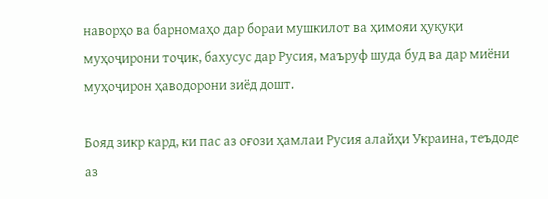наворҳо ва барномаҳо дар бораи мушкилот ва ҳимояи ҳуқуқи муҳоҷирони тоҷик, бахусус дар Русия, маъруф шуда буд ва дар миёни муҳоҷирон ҳаводорони зиёд дошт.

Бояд зикр кард, ки пас аз оғози ҳамлаи Русия алайҳи Украина, теъдоде аз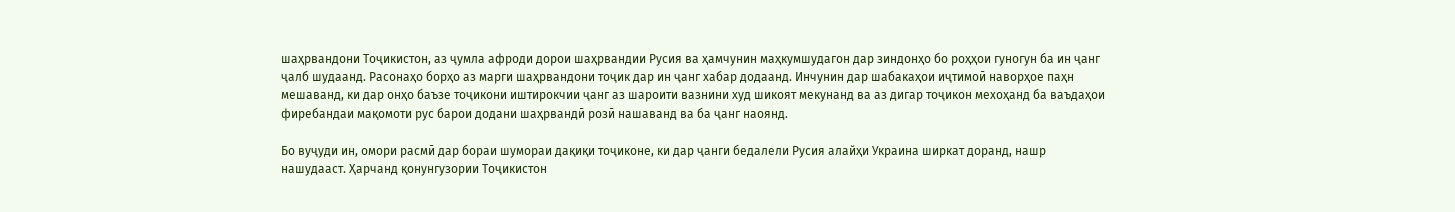шаҳрвандони Тоҷикистон, аз ҷумла афроди дорои шаҳрвандии Русия ва ҳамчунин маҳкумшудагон дар зиндонҳо бо роҳҳои гуногун ба ин ҷанг ҷалб шудаанд. Расонаҳо борҳо аз марги шаҳрвандони тоҷик дар ин ҷанг хабар додаанд. Инчунин дар шабакаҳои иҷтимоӣ наворҳое паҳн мешаванд, ки дар онҳо баъзе тоҷикони иштирокчии ҷанг аз шароити вазнини худ шикоят мекунанд ва аз дигар тоҷикон мехоҳанд ба ваъдаҳои фиребандаи мақомоти рус барои додани шаҳрвандӣ розӣ нашаванд ва ба ҷанг наоянд.

Бо вуҷуди ин, омори расмӣ дар бораи шумораи дақиқи тоҷиконе, ки дар ҷанги бедалели Русия алайҳи Украина ширкат доранд, нашр нашудааст. Ҳарчанд қонунгузории Тоҷикистон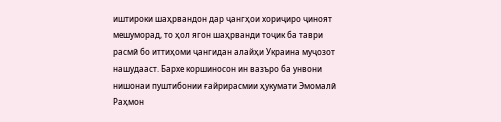иштироки шаҳрвандон дар ҷангҳои хориҷиро ҷиноят мешуморад, то ҳол ягон шаҳрванди тоҷик ба таври расмӣ бо иттиҳоми ҷангидан алайҳи Украина муҷозот нашудааст. Бархе коршиносон ин вазъро ба унвони нишонаи пуштибонии ғайрирасмии ҳукумати Эмомалӣ Раҳмон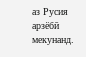аз Русия арзёбӣ мекунанд.